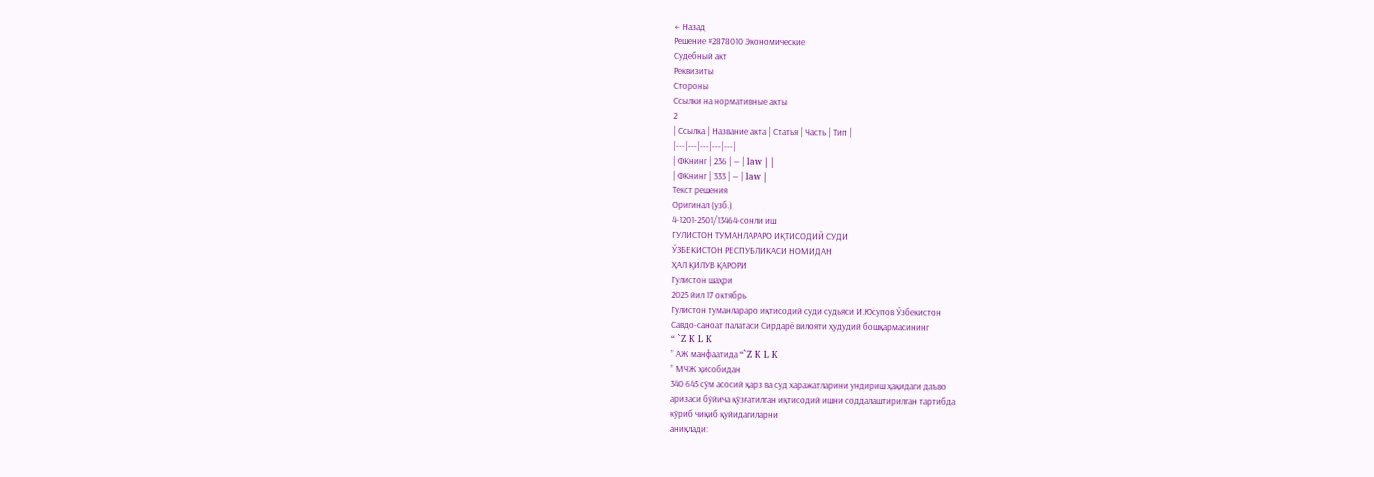← Назад
Решение #2878010 Экономические
Судебный акт
Реквизиты
Стороны
Ссылки на нормативные акты
2
| Ссылка | Название акта | Статья | Часть | Тип |
|---|---|---|---|---|
| ФКнинг | 236 | — | law | |
| ФКнинг | 333 | — | law |
Текст решения
Оригинал (узб.)
4-1201-2501/13464-сонли иш
ГУЛИСТОН ТУМАНЛАРАРО ИҚТИСОДИЙ СУДИ
ЎЗБЕКИСТОН РЕСПУБЛИКАСИ НОМИДАН
ҲАЛ ҚИЛУВ ҚАРОРИ
Гулистон шаҳри
2025 йил 17 октябрь
Гулистон туманлараро иқтисодий суди судьяси И.Юсупов Ўзбекистон
Савдо-саноат палатаси Сирдарё вилояти ҳудудий бошқармасининг
“ `Z K L K
” АЖ манфаатида “`Z K L K
” МЧЖ ҳисобидан
340 645 сўм асосий қарз ва суд харажатларини ундириш ҳақидаги даъво
аризаси бўйича қўзғатилган иқтисодий ишни соддалаштирилган тартибда
кўриб чиқиб қуйидагиларни
аниқлади: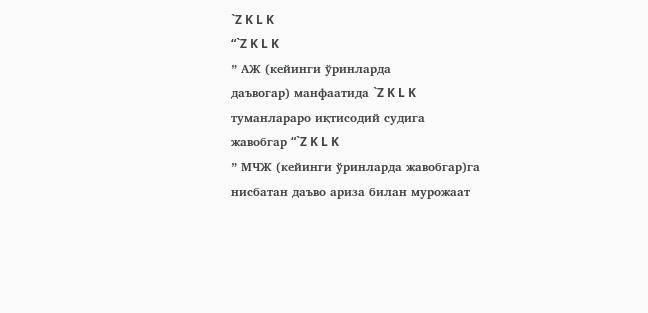`Z K L K
“`Z K L K
” АЖ (кейинги ўринларда
даъвогар) манфаатида `Z K L K
туманлараро иқтисодий судига
жавобгар “`Z K L K
” МЧЖ (кейинги ўринларда жавобгар)га
нисбатан даъво ариза билан мурожаат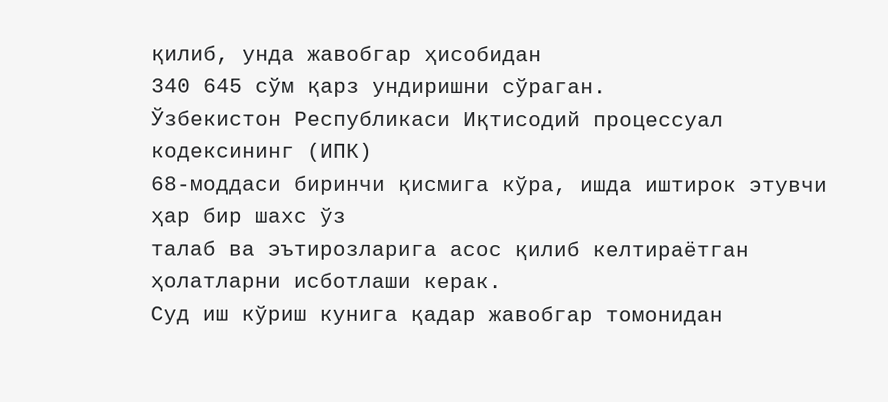қилиб, унда жавобгар ҳисобидан
340 645 сўм қарз ундиришни сўраган.
Ўзбекистон Республикаси Иқтисодий процессуал кодексининг (ИПК)
68-моддаси биринчи қисмига кўра, ишда иштирок этувчи ҳар бир шахс ўз
талаб ва эътирозларига асос қилиб келтираётган ҳолатларни исботлаши керак.
Суд иш кўриш кунига қадар жавобгар томонидан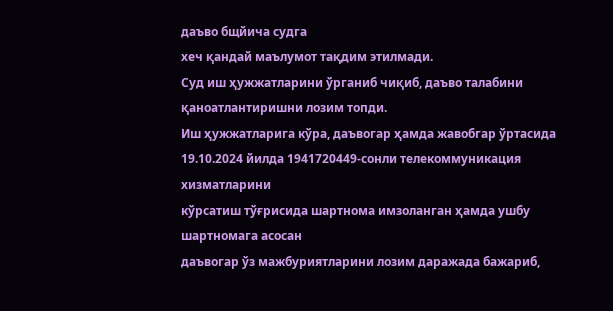даъво бщйича судга
хеч қандай маълумот тақдим этилмади.
Суд иш ҳужжатларини ўрганиб чиқиб, даъво талабини
қаноатлантиришни лозим топди.
Иш ҳужжатларига кўра, даъвогар ҳамда жавобгар ўртасида
19.10.2024 йилда 1941720449-сонли телекоммуникация хизматларини
кўрсатиш тўғрисида шартнома имзоланган ҳамда ушбу шартномага асосан
даъвогар ўз мажбуриятларини лозим даражада бажариб,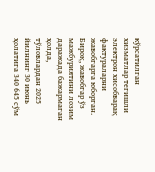кўрсатилган
хизматлар тегишли электрон хисобварақ фактураларни жавобгарга юборган.
Бироқ, жавобгар ўз мажбуриятини лозим даражада бажармаган ҳолда,
тўловлардан 2025 йилнинг 30 июнь ҳолатига 340 645 сўм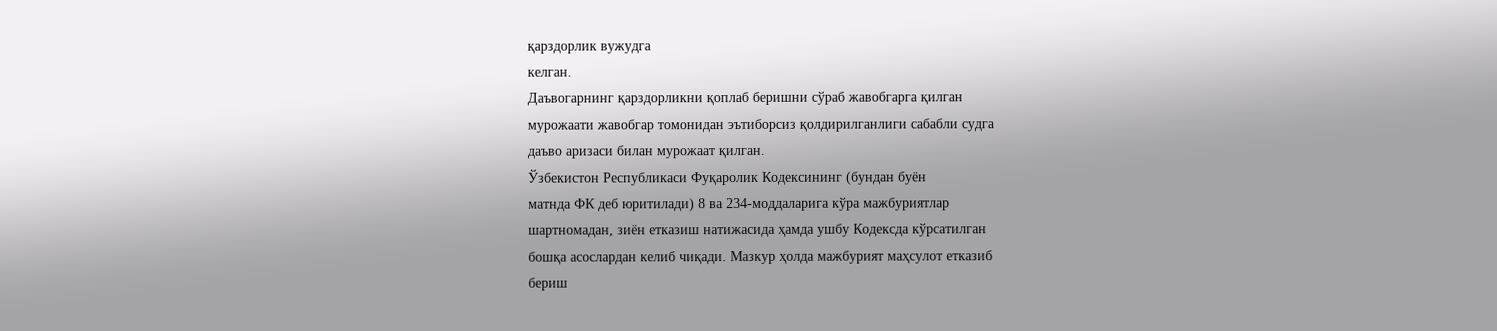қарздорлик вужудга
келган.
Даъвогарнинг қарздорликни қоплаб беришни сўраб жавобгарга қилган
мурожаати жавобгар томонидан эътиборсиз қолдирилганлиги сабабли судга
даъво аризаси билан мурожаат қилган.
Ўзбекистон Республикаси Фуқаролик Кодексининг (бундан буён
матнда ФК деб юритилади) 8 ва 234-моддаларига кўра мажбуриятлар
шартномадан, зиён етказиш натижасида ҳамда ушбу Кодексда кўрсатилган
бошқа асослардан келиб чиқади. Мазкур ҳолда мажбурият маҳсулот етказиб
бериш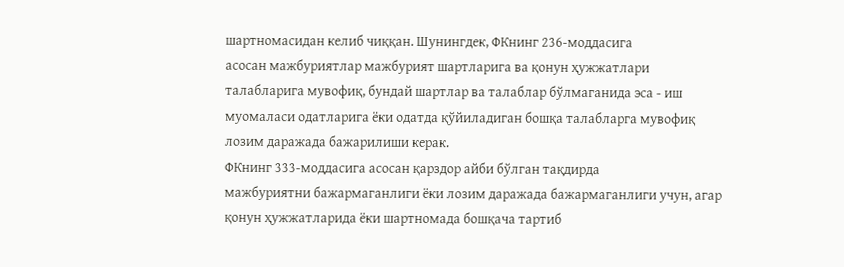шартномасидан келиб чиққан. Шунингдек, ФКнинг 236-моддасига
асосан мажбуриятлар мажбурият шартларига ва қонун ҳужжатлари
талабларига мувофиқ, бундай шартлар ва талаблар бўлмаганида эса - иш
муомаласи одатларига ёки одатда қўйиладиган бошқа талабларга мувофиқ
лозим даражада бажарилиши керак.
ФКнинг 333-моддасига асосан қарздор айби бўлган тақдирда
мажбуриятни бажармаганлиги ёки лозим даражада бажармаганлиги учун, агар
қонун ҳужжатларида ёки шартномада бошқача тартиб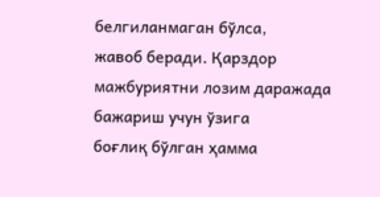белгиланмаган бўлса,
жавоб беради. Қарздор мажбуриятни лозим даражада бажариш учун ўзига
боғлиқ бўлган ҳамма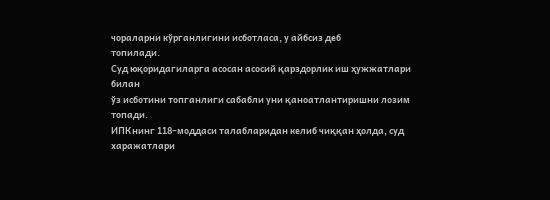чораларни кўрганлигини исботласа, у айбсиз деб
топилади.
Суд юқоридагиларга асосан асосий қарздорлик иш ҳужжатлари билан
ўз исботини топганлиги сабабли уни қаноатлантиришни лозим топади.
ИПКнинг 118–моддаси талабларидан келиб чиққан ҳолда, суд
харажатлари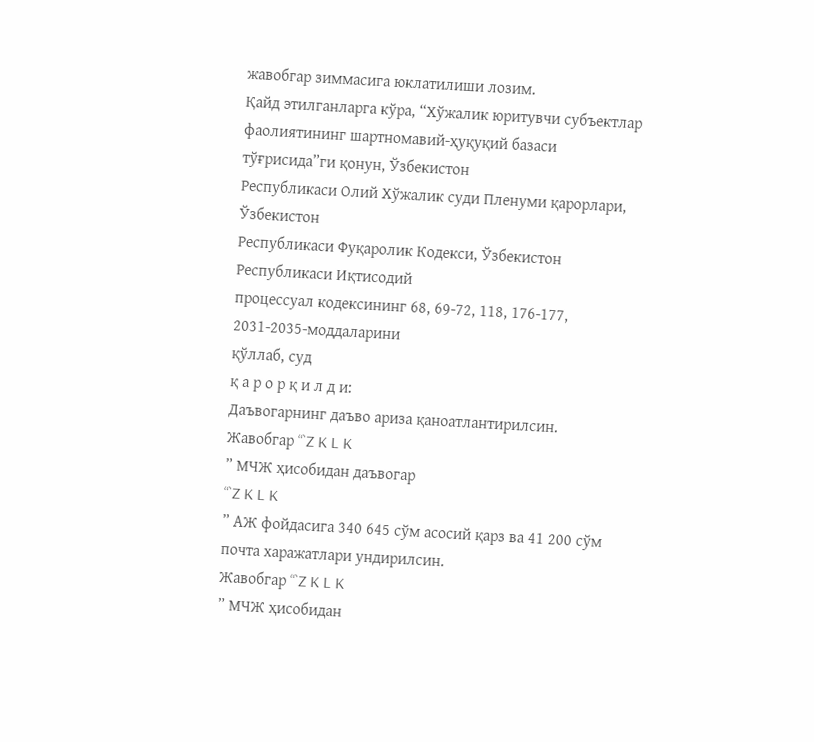жавобгар зиммасига юклатилиши лозим.
Қайд этилганларга кўра, “Хўжалик юритувчи субъектлар
фаолиятининг шартномавий-ҳуқуқий базаси тўғрисида”ги қонун, Ўзбекистон
Республикаси Олий Хўжалик суди Пленуми қарорлари, Ўзбекистон
Республикаси Фуқаролик Кодекси, Ўзбекистон Республикаси Иқтисодий
процессуал кодексининг 68, 69-72, 118, 176-177, 2031-2035-моддаларини
қўллаб, суд
қ а р о р қ и л д и:
Даъвогарнинг даъво ариза қаноатлантирилсин.
Жавобгар “`Z K L K
” МЧЖ ҳисобидан даъвогар
“`Z K L K
” АЖ фойдасига 340 645 сўм асосий қарз ва 41 200 сўм
почта харажатлари ундирилсин.
Жавобгар “`Z K L K
” МЧЖ ҳисобидан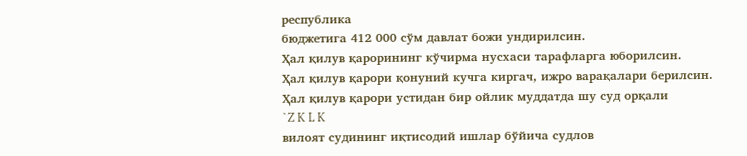республика
бюджетига 412 000 сўм давлат божи ундирилсин.
Ҳал қилув қарорининг кўчирма нусхаси тарафларга юборилсин.
Ҳал қилув қарори қонуний кучга киргач, ижро варақалари берилсин.
Ҳал қилув қарори устидан бир ойлик муддатда шу суд орқали
`Z K L K
вилоят судининг иқтисодий ишлар бўйича судлов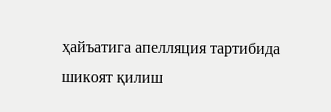ҳайъатига апелляция тартибида шикоят қилиш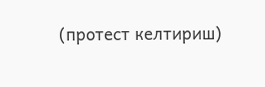(протест келтириш)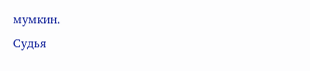мумкин.
Судья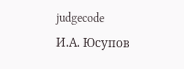judgecode
И.А. Юсупов